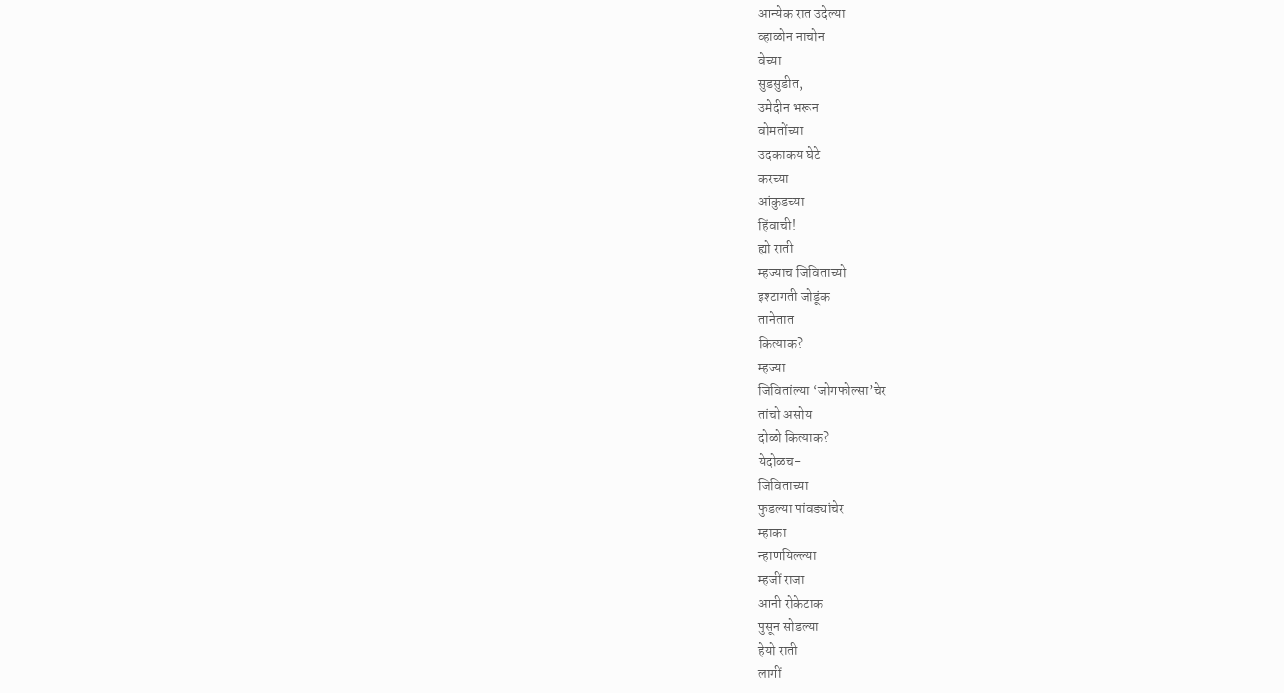आन्येक रात उदेल्या
व्हाळोन नाचोन
वेच्या
सुडसुडीत,
उमेदीन भरून
वोमतोंच्या
उदकाकय घेटे
करच्या
आंकुडच्या
हिंवाची!
ह्यो राती
म्हज्याच जिविताच्यो
इश्टागती जोडूंक
तानेतात
कित्याक?
म्हज्या
जिवितांल्या ‘जोगफोल्सा’चेर
तांचो असोय
दोळो कित्याक?
येदोळच-
जिविताच्या
फुडल्या पांवड्यांचेर
म्हाका
न्हाणयिल्ल्या
म्हजीं राजा
आनी रोकेटाक
पुसून सोडल्या
हेयो राती
लागीं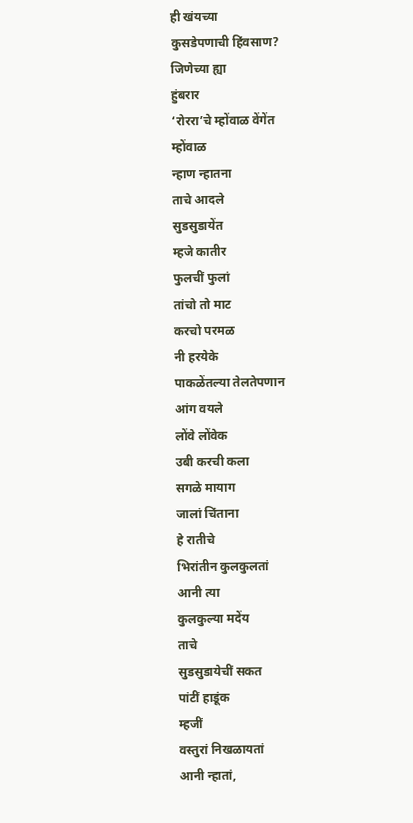ही खंयच्या
कुसडेपणाची हिंवसाण?
जिणेच्या ह्या
हुंबरार
‘रोररा’चे म्होंवाळ वेंगेंत
म्होंवाळ
न्हाण न्हातना
ताचे आदले
सुडसुडायेंत
म्हजे कातीर
फुलचीं फुलां
तांचो तो माट
करचो परमळ
नी हरयेके
पाकळेंतल्या तेलतेपणान
आंग वयले
लोंवे लोंवेक
उबी करची कला
सगळे मायाग
जालां चिंताना
हे रातीचे
भिरांतीन कुलकुलतां
आनी त्या
कुलकुल्या मदेंय
ताचे
सुडसुडायेचीं सकत
पांटीं हाडूंक
म्हजीं
वस्तुरां निखळायतां
आनी न्हातां,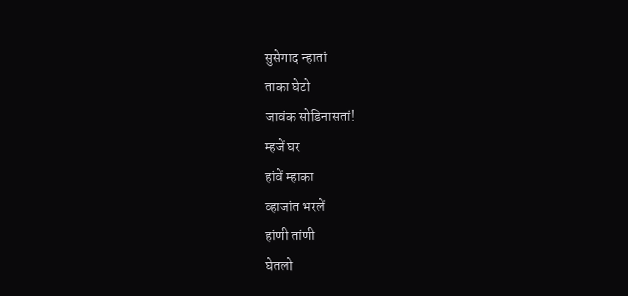सुसेगाद न्हातां
ताका घेटो
जावंक सोडिनासतां!
म्हजें घर
हांवें म्हाका
व्हाजांत भरलें
हांणी तांणी
घेतलो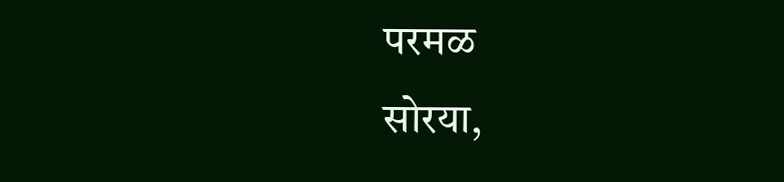परमळ
सोरया,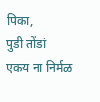पिका,
पुडी तोंडां
एकय ना निर्मळ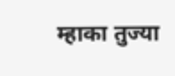म्हाका तुज्या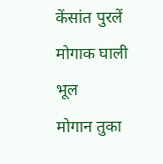केंसांत पुरलें
मोगाक घाली
भूल
मोगान तुका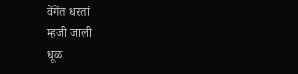वेंगेंत धरतां
म्हजी जाली
धूळ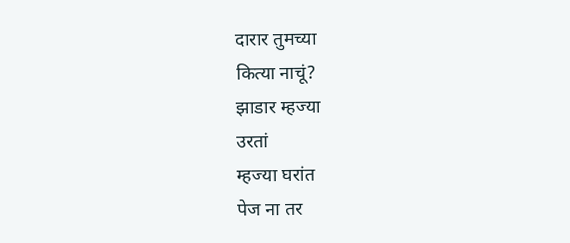दारार तुमच्या
कित्या नाचूं?
झाडार म्हज्या
उरतां
म्हज्या घरांत
पेज ना तर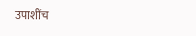उपाशींच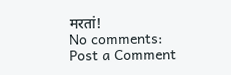मरतां!
No comments:
Post a Comment